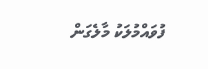ފުވައްމުލަކު މާލެގަން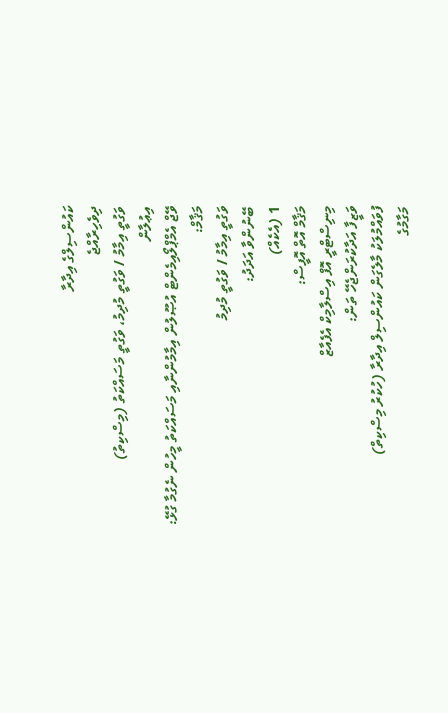ކައުންސިލްގެ އިދާރާ
ދިވެހިރާއްޖެ
ވަގުތީ އިމާމު / ވަގުތީ މުދިމު، ވަގުތީ މަސައްކަތު (މިސްކިތު)
އިޢުލާން
ވޭޖް އެމްޕްލޯއިމެންޓް އުޞޫލުން އިމާމުންނާއި މަސައްކަތު މީހުން ނެގުމާ ގުޅޭ:
މަޤާމް:
ވަގުތީ އިމާމު / ވަގުތީ މުދިމު
ބޭނުންވާ އަދަދު:
1 (އެކެއް)
މަޤާމް އޮތް އޮފީސް:
މިނިސްޓްރީ އޮފް އިސްލާމިކް އެފެއާޒް
ވަޒީފާ އަދާކުރަންޖެހޭ ތަން:
ފުވައްމުލަކު މާލެގަން ކައުންސިލް އިދާރާ (ހުކުރު މިސްކިތް)
މަގާމުގެ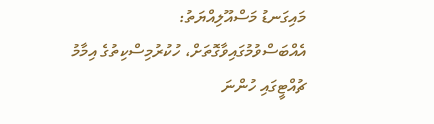މައިގަނޑު މަސްއޫލިއްޔަތު:
އެއްބަސްވުމުގައިވާގޮތަށް، ހުކުރުމިސްކިތުގެ އިމާމު ޗުއްޓީގައި ހުންނަ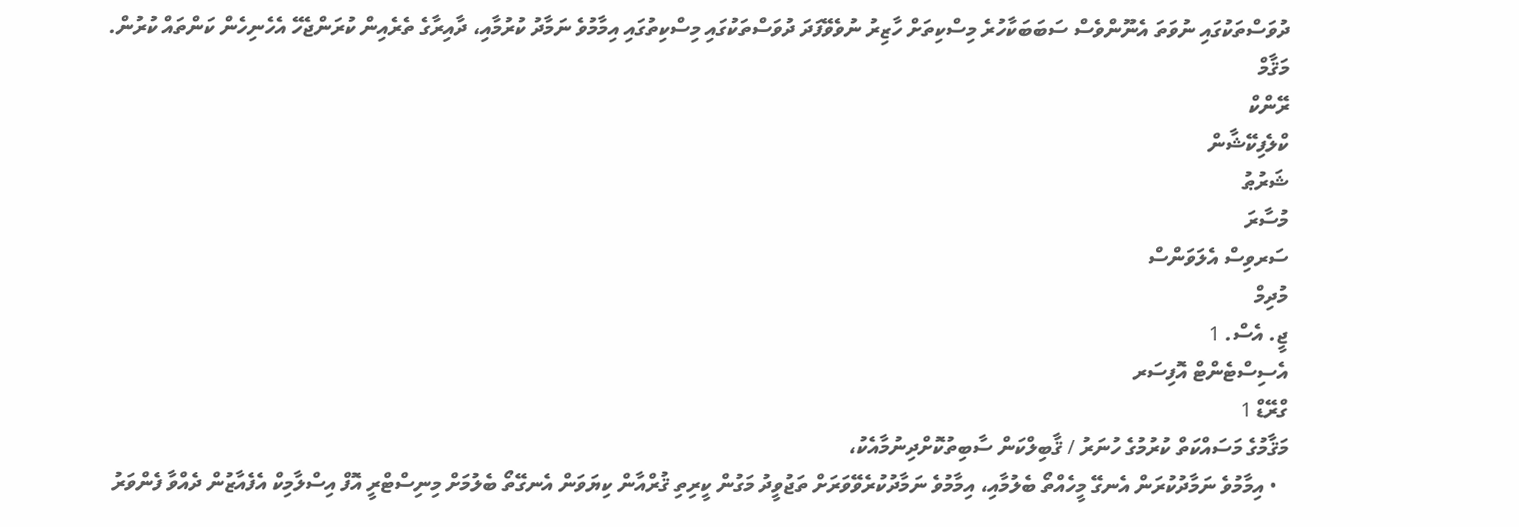ދުވަސްތަކުގައި ނުވަތަ އެނޫންވެސް ސަބަބަކާހުރެ މިސްކިތަށް ހާޒިރު ނުވެވޭފަދަ ދުވަސްތަކުގައި މިސްކިތުގައި އިމާމުވެ ނަމާދު ކުރުމާއި، ދާއިރާގެ ތެރެއިން ކުރަންޖެހޭ އެހެނިހެން ކަންތައް ކުރުން.
މަޤާމް
ރޭންކް
ކްލެފިކޭޝާން
ޝަރުޠު
މުސާރަ
ސަރވިސް އެލަވަންސް
މުދިމް
ޖީ. އެސް. 1
އެސިސްޓެންޓް އޮފިސަރ
ގްރޭޑް 1
މަޤާމުގެ މަސައްކަތް ކުރުމުގެ ހުނަރު / ޤާބިލްކަން ސާބިތުކޮށްދިނުމާއެކު،
  • އިމާމުވެ ނަމާދުކުރަން އެނގޭ މީހެއްތޯ ބެލުމާއި، އިމާމުވެ ނަމާދުކުރެވޭވަރަށް ތަޖުވީދު މަގުން ކީރިތި ޤުރްއާން ކިޔަވަން އެނގޭތޯ ބެލުމަށް މިނިސްޓްރީ އޮފް އިސްލާމިކް އެފެއާޒުން ދެއްވާ ފެންވަރު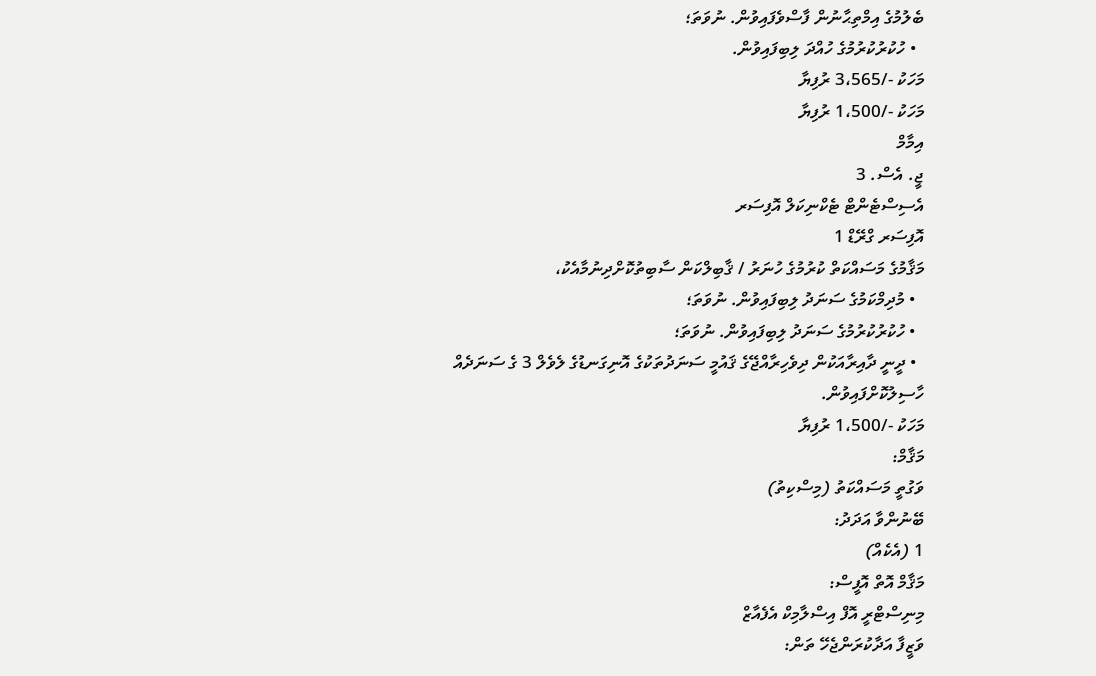ބެލުމުގެ އިމްތިޙާނުން ފާސްވެފައިވުން. ނުވަތަ؛
  • ހުކުރުކުރުމުގެ ހުއްދަ ލިބިފައިވުން.
މަހަކު -/3،565 ރުފިޔާ
މަހަކު -/1،500 ރުފިޔާ
އިމާމް
ޖީ. އެސް. 3
އެސިސްޓެންޓް ޓެކްނިކަލް އޮފިސަރ
އޮފިސަރ ގްރޭޑް 1
މަޤާމުގެ މަސައްކަތް ކުރުމުގެ ހުނަރު / ޤާބިލްކަން ސާބިތުކޮށްދިނުމާއެކު،
  • މުދިމްކަމުގެ ސަނަދު ލިބިފައިވުން. ނުވަތަ؛
  • ހުކުރުކުރުމުގެ ސަނަދު ލިބިފައިވުން. ނުވަތަ؛
  • ދީނީ ދާއިރާއަކުން ދިވެހިރާއްޖޭގެ ޤައުމީ ސަނަދުތަކުގެ އޮނިގަނޑުގެ ލެވެލް 3 ގެ ސަނަދެއް ހާސިލުކޮށްފައިވުން.
މަހަކު -/1،500 ރުފިޔާ
މަޤާމް:
ވަގުތީ މަސައްކަތު (މިސްކިތު)
ބޭނުންވާ އަދަދު:
1 (އެކެއް)
މަޤާމް އޮތް އޮފީސް:
މިނިސްޓްރީ އޮފް އިސްލާމިކް އެފެއާޒް
ވަޒީފާ އަދާކުރަންޖެހޭ ތަން: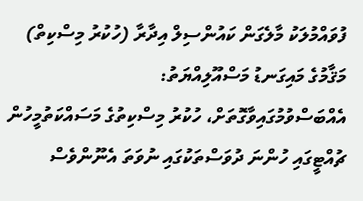ފުވައްމުލަކު މާލެގަން ކައުންސިލް އިދާރާ (ހުކުރު މިސްކިތް)
މަޤާމުގެ މައިގަނޑު މަސްއޫލިއްޔަތު:
އެއްބަސްވުމުގައިވާގޮތަށް، ހުކުރު މިސްކިތުގެ މަސައްކަތުމީހުން ޗުއްޓީގައި ހުންނަ ދުވަސްތަކުގައި ނުވަތަ އެނޫންވެސް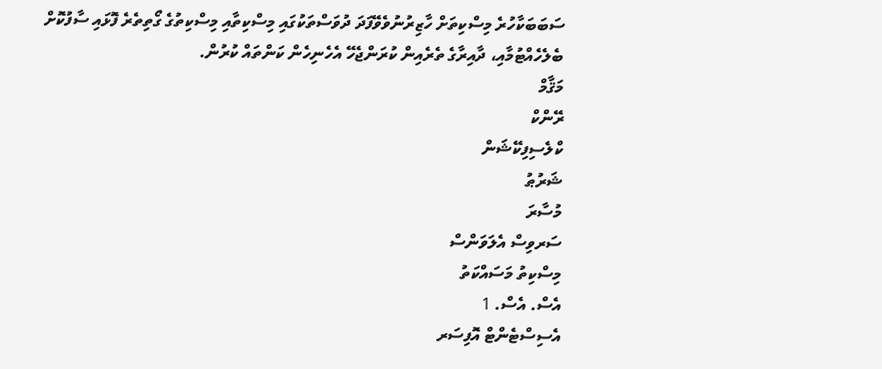ސަބަބަކާހުރެ މިސްކިތަށް ހާޒިރުނުވެވޭފަދަ ދުވަސްތަކުގައި މިސްކިތާއި މިސްކިތުގެ ގޯތިތެރެ ފޮޅައި ސާފުކޮށް ބެލެހެއްޓުމާއި، ދާއިރާގެ ތެރެއިން ކުރަންޖެހޭ އެހެނިހެން ކަންތައް ކުރުން.
މަޤާމް
ރޭންކް
ކްލެސިފިކޭޝަން
ޝަރުޠު
މުސާރަ
ސަރވިސް އެލަވަންސް
މިސްކިތު މަސައްކަތު
އެސް. އެސް. 1
އެސިސްޓެންޓް އޮފިސަރ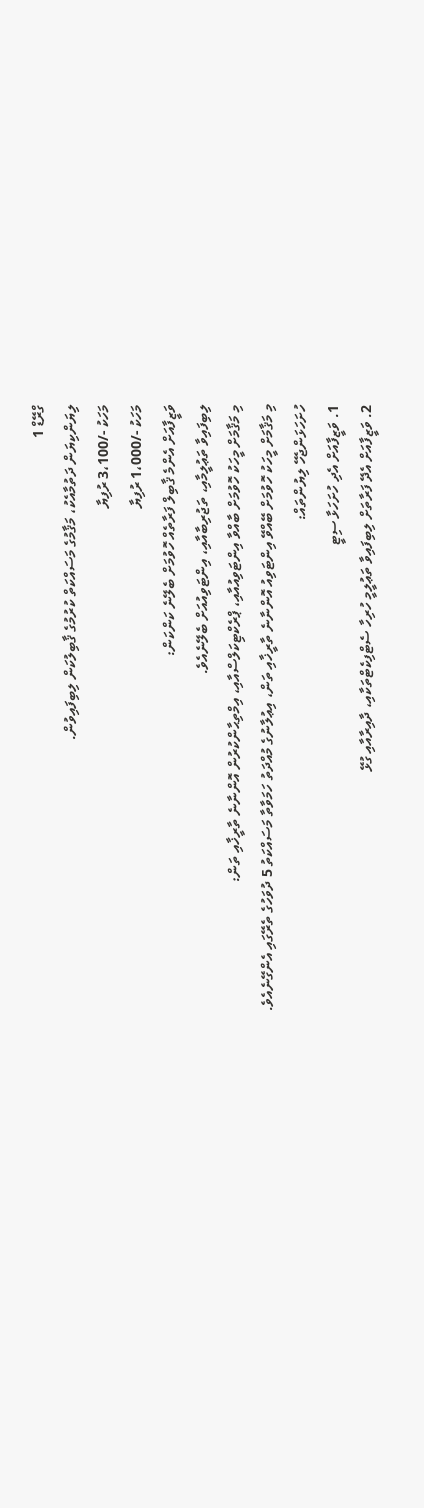ގްރޭޑް 1
ލިޔަންކިޔަން ދަތުމާއެކު، މަޤާމުގެ މަސައްކަތް ކުރުމުގެ ޤާބިލުކަން ލިބިފައިވުން.
މަހަކު -/3،100 ރުފިޔާ
މަހަކު -/1،000 ރުފިޔާ
ވަޒީފާއަށް އެންމެ ޤާބިލް ފަރާތެއް ހޮވުމަށް ބެލޭނެ ކަންކަން:
ލިބިފައިވާ ތަޢުލީމާއި، ތަޖުރިބާއާއި، އިންޓަވިއުއަށް ބެލޭނެއެވެ.
މި މަޤާމަށް މީހަކު ހޮވުމަށް ބާއްވާ އިންޓަވިއުއާއި، ޕްރެކްޓިކަލްސްއާއި، އިމްތިޙާންކުރުން އޮންނާނެ ތާރީޚާއި ތަން:
މި މަޤާމަށް މީހަކު ހޮވުމަށް ބޭއްވޭ އިންޓަވިއު އޮންނާނެ ތާރީޚާއި ތަން، އިޢުލާނުގެ މުއްދަތު ހަމަވާތާ މަސައްކަތު 5 ދުވަހުގެ ތެރޭގައި އެންގޭނެއެވެ.
ހުށަހަޅަންޖެހޭ ލިޔުންތައް:
1. ވަޒީފާއަށް އެދި ހުށަހަޅާ ސިޓީ
2. ވަޒީފާއަށް އެދޭ ފަރާތަށް ލިބިފައިވާ ތަޢުލީމީ ހުރިހާ ސެޓްފިކެޓްތަކާއި، ދާއިރާއާއި ގުޅޭ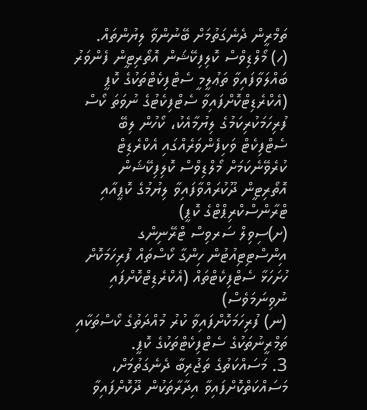ތަމްރީން ދެނެގަތުމަށް ބޭނުންވާ ލިޔުންތައް.
(ހ) މޯލްޑިވްސް ކޮލިފިކޭޝަން އޮތޯރިޓީން ފެންވަރު ބައްލަވާފައިވާ ތަޢުލީމީ ސެޓްފިކެޓްތަކުގެ ކޮޕީ (އެކްރެޑިޓްކޮށްފައިވާ ސެޓްފިކެޓުގެ ނުވަތަ ކޯސް ފުރިހަމަކުރިކަމުގެ ލިޔުމާއެކު، ކޯހުން ލިބޭ ސެޓްފިކެޓް ވަކިފެންވަރެއްގައި އެކްރެޑިޓް ކުރެވޭނެކަމަށް މޯލްޑިވްސް ކޮލިފިކޭޝަން އޮތޯރިޓީން ދޫކުރައްވާފައިވާ ލިޔުމުގެ ކޮޕީއާއި ޓްރާންސްކްރިޕްޓްގެ ކޮޕީ)
(ށ)ސިވިލް ސަރވިސް ޓްރޭނިންގ އިންސްޓިޓިއުޓުން ހިންގާ ކޯސްތައް ފުރިހަމަކޮށް ހުށަހަޅާ ސެޓްފިކެޓްތައް (އެކްރެޑިޓްކޮށްފައި ނުވިނަމަވެސް)
(ނ) ފުރިހަމަކޮށްފައިވާ ކުރު މުއްދަތުގެ ކޯސްތަކާއި ތަމްރީނުތަކުގެ ސެޓްފިކެޓްތަކުގެ ކޮޕީ.
3. މަސައްކަތުގެ ތަޖުރިބާ ދެނެގަތުމަށް، މަސައްކަތްކޮށްފައިވާ އިދާރާތަކުން ދޫކޮށްފައިވާ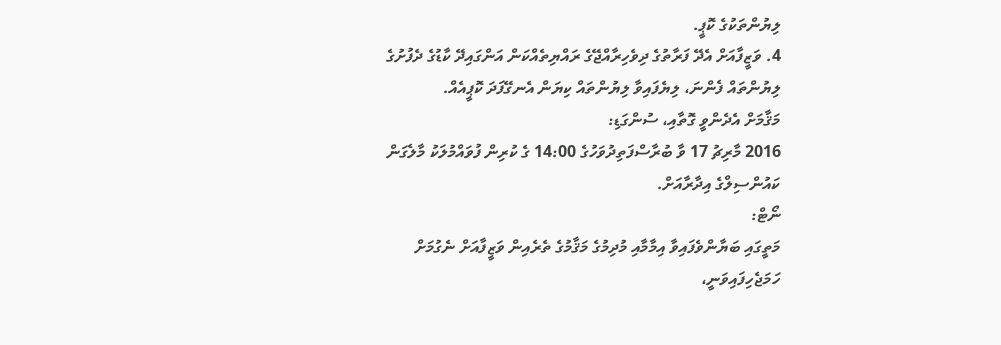ލިޔުންތަކުގެ ކޮޕީ.
4. ވަޒީފާއަށް އެދޭ ފަރާތުގެ ދިވެހިރާއްޖޭގެ ރައްޔިތެއްކަން އަންގައިދޭ ކާޑުގެ ދެފުށުގެ ލިޔުންތައް ފެންނަ، ލިޔެފައިވާ ލިޔުންތައް ކިޔަން އެނގޭފަދަ ކޮޕީއެއް.
މަޤާމަށް އެދެންވީ ގޮތާއި، ސުންގަޑި:
2016 މާރިޗު 17 ވާ ބުރާސްފަތިދުވަހުގެ 14:00 ގެ ކުރިން ފުވައްމުލަކު މާލެގަން ކައުންސިލްގެ އިދާރާއަށް.
ނޯޓް:
މަތީގައި ބަޔާންވެފައިވާ އިމާމާއި މުދިމުގެ މަޤާމުގެ ތެރެއިން ވަޒީފާއަށް ނެގުމަށް ހަމަޖެހިފައިވަނީ،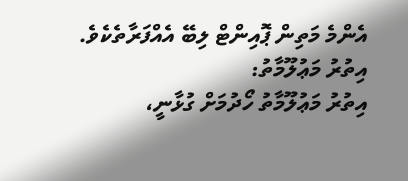އެންމެ މަތިން ޕޮއިންޓް ލިބޭ އެއްފަރާތެކެވެ.
އިތުރު މަޢުލޫމާތު:
އިތުރު މަޢުލޫމާތު ހޯދުމަށް ގުޅާނީ،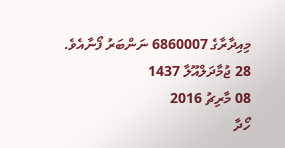މިއިދާރާގެ 6860007 ނަންބަރު ފޯނާއެވެ.
28 ޖުމާދަލްއޫލާ 1437
08 މާރިޗު 2016
ހޯދާ